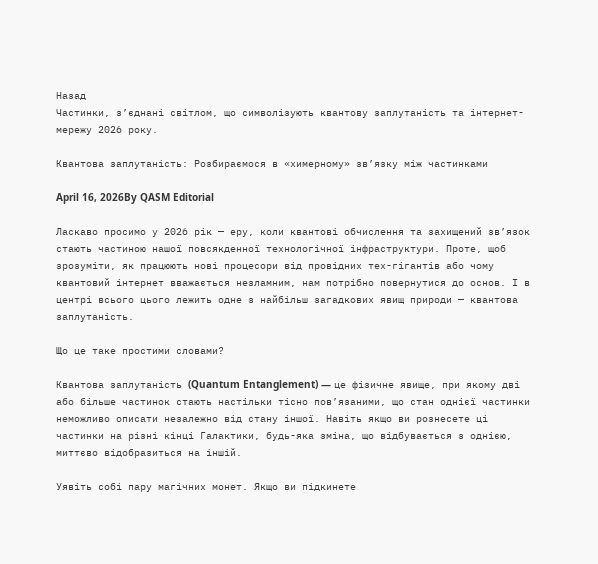Назад
Частинки, з’єднані світлом, що символізують квантову заплутаність та інтернет-мережу 2026 року.

Квантова заплутаність: Розбираємося в «химерному» зв’язку між частинками

April 16, 2026By QASM Editorial

Ласкаво просимо у 2026 рік — еру, коли квантові обчислення та захищений зв’язок стають частиною нашої повсякденної технологічної інфраструктури. Проте, щоб зрозуміти, як працюють нові процесори від провідних тех-гігантів або чому квантовий інтернет вважається незламним, нам потрібно повернутися до основ. І в центрі всього цього лежить одне з найбільш загадкових явищ природи — квантова заплутаність.

Що це таке простими словами?

Квантова заплутаність (Quantum Entanglement) — це фізичне явище, при якому дві або більше частинок стають настільки тісно пов’язаними, що стан однієї частинки неможливо описати незалежно від стану іншої. Навіть якщо ви рознесете ці частинки на різні кінці Галактики, будь-яка зміна, що відбувається з однією, миттєво відобразиться на іншій.

Уявіть собі пару магічних монет. Якщо ви підкинете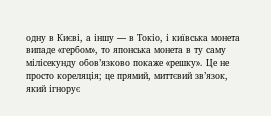одну в Києві, а іншу — в Токіо, і київська монета випаде «гербом», то японська монета в ту саму мілісекунду обов’язково покаже «решку». Це не просто кореляція; це прямий, миттєвий зв’язок, який ігнорує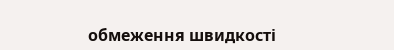обмеження швидкості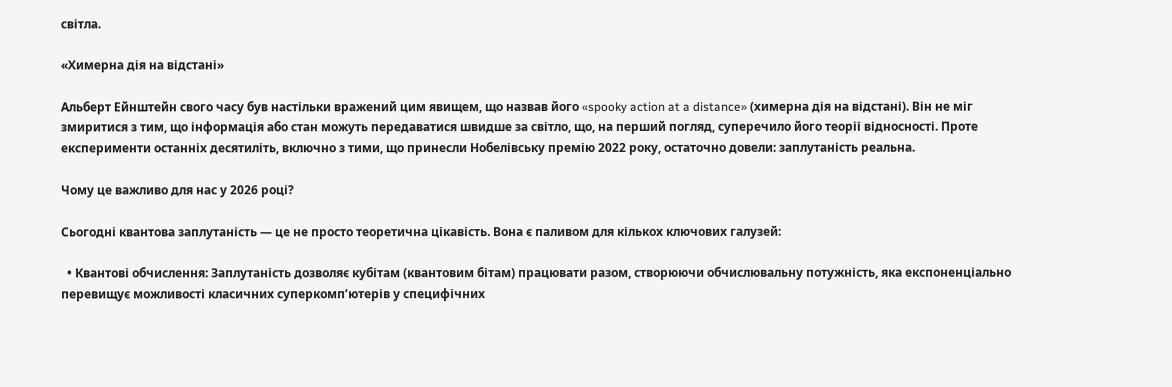світла.

«Химерна дія на відстані»

Альберт Ейнштейн свого часу був настільки вражений цим явищем, що назвав його «spooky action at a distance» (химерна дія на відстані). Він не міг змиритися з тим, що інформація або стан можуть передаватися швидше за світло, що, на перший погляд, суперечило його теорії відносності. Проте експерименти останніх десятиліть, включно з тими, що принесли Нобелівську премію 2022 року, остаточно довели: заплутаність реальна.

Чому це важливо для нас у 2026 році?

Сьогодні квантова заплутаність — це не просто теоретична цікавість. Вона є паливом для кількох ключових галузей:

  • Квантові обчислення: Заплутаність дозволяє кубітам (квантовим бітам) працювати разом, створюючи обчислювальну потужність, яка експоненціально перевищує можливості класичних суперкомп’ютерів у специфічних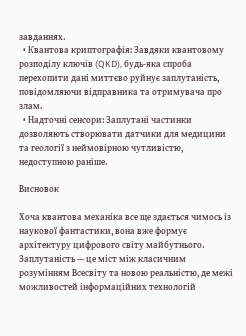завданнях.
  • Квантова криптографія: Завдяки квантовому розподілу ключів (QKD), будь-яка спроба перехопити дані миттєво руйнує заплутаність, повідомляючи відправника та отримувача про злам.
  • Надточні сенсори: Заплутані частинки дозволяють створювати датчики для медицини та геології з неймовірною чутливістю, недоступною раніше.

Висновок

Хоча квантова механіка все ще здається чимось із наукової фантастики, вона вже формує архітектуру цифрового світу майбутнього. Заплутаність — це міст між класичним розумінням Всесвіту та новою реальністю, де межі можливостей інформаційних технологій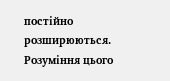постійно розширюються. Розуміння цього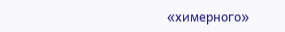«химерного»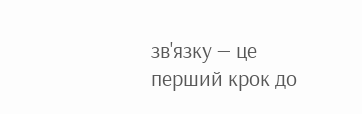зв'язку — це перший крок до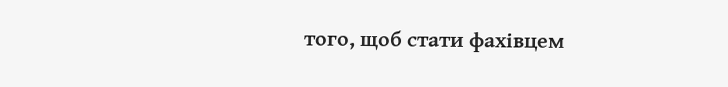того, щоб стати фахівцем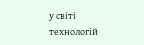у світі технологій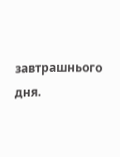завтрашнього дня.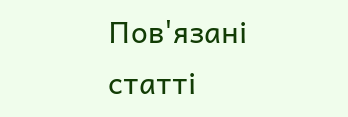Пов'язані статті